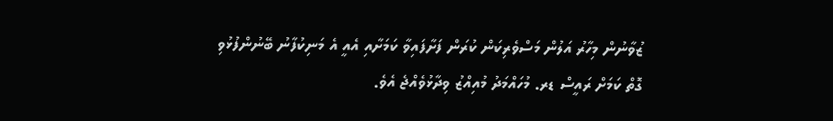ޒުވާނުން މިހާރު އަލުން މަސްވެރިކަން ކުރަން ފަށާފައިވާ ކަމަށާއި އެއީ އެ މަނިކުފާނު ބޭނުންފުޅުވި ގޮތް ކަމަށް ރައީސް ޑރ. މުހައްމަދު މުއިއްޒު ވިދާޅުވެއްޖެ އެވެ.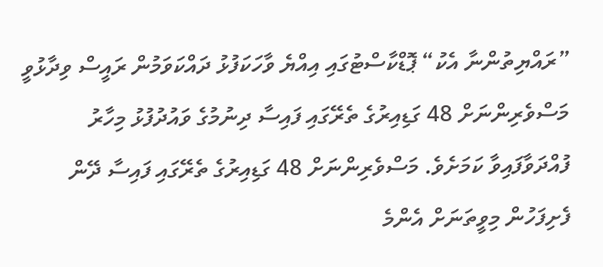”ރައްޔިތުންނާ އެކު“ ޕޮޑްކާސްޓުގައި އިއްޔެ ވާހަކަފުޅު ދައްކަވަމުން ރައީސް ވިދާޅުވީ މަސްވެރިންނަށް 48 ގަޑިއިރުގެ ތެރޭގައި ފައިސާ ދިނުމުގެ ވައުދުފުޅު މިހާރު ފުއްދަވާފައިވާ ކަމަށެވެ. މަސްވެރިންނަށް 48 ގަޑިއިރުގެ ތެރޭގައި ފައިސާ ދޭން ފެށިފަހުން މިވީތަނަށް އެންމެ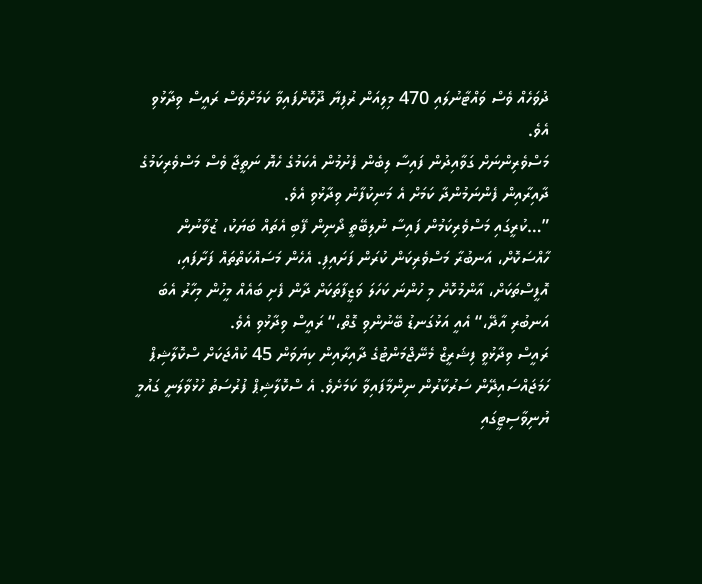ދުވަހެއް ވެސް ވައްޓާނުލައި 470 މިލިއަން ރުފިޔާ ދޫކޮށްފައިވާ ކަމަށްވެސް ރައީސް ވިދާޅުވި އެވެ.
މަސްވެރިންނަށް ގަވާއިދުން ފައިސާ ލިބެން ފެށުމުން އެކަމުގެ ހެޔޮ ނަތީޖާ ވެސް މަސްވެރިކަމުގެ ދާއިރާއިން ފެންނަމުންދާ ކަމަށް އެ މަނިކުފާނު ވިދާޅުވި އެވެ.
”…ކުރީގައި މަސްވެރިކަމުން ފައިސާ ނުލިބޭތީ ދޯނިން ފޭބި އެތައް ބަޔަކު، ޒުވާނުން ހާއްސަކޮށް، އަނބުރާ މަސްވެރިކަން ކުރަން ފަށައިފި. އެހެން މަސައްކަތްތައް ފަށާފައި، އޮފީސްތަކަށް، އާންމުކޮށް މި ހުންނަ ކަހަލަ ވަޒީފާތަކަށް ދާން ފެށި ބައެއް މީހުން މިހާރު އެބަ އަނބުރި އާދޭ،“ އެއީ އަޅުގަނޑު ބޭނުންވި ގޮތް،“ ރައީސް ވިދާޅުވި އެވެ.
ރައީސް ވިދާޅުވީ ފިޝަރީޒް މެނޭޖްމަންޓުގެ ދާއިރާއިން ކިޔަވަން 45 ކުއްޖަކަށް ސްކޮލާޝިޕް ހަމަޖައްސައިދޭން ސަރުކާރުން ނިންމާފައިވާ ކަމަށެވެ. އެ ސްކޮލާޝިޕް ފުރުސަތު ހުޅުވާލަނީ ގައުމީ ޔުނިވާސިޓީގައި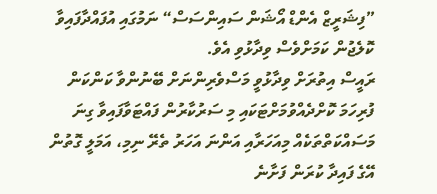”ފިޝަރީޒް އެންޑް އޯޝަން ސައިންސަސް“ ނަމުގައި އުފައްދާފައިވާ ކޮލެޖުން ކަމަށްވެސް ވިދާޅުވި އެވެ.
ރައީސް އިތުރަށް ވިދާޅުވީ މަސްވެރިންނަށް ބޭނުންވާ ކަންކަން ފުރިހަމަ ކޮށްދެއްވުމަށްޓަކައި މި ސަރުކާރުން ފައްޓަވާފައިވާ ގިނަ މަސައްކަތްތަކެއް މިއަހަރާއި އަންނަ އަހަރު ތެރޭ ނިމި، އަމަލީ ގޮތުން އޭގެ ފައިދާ ކުރަން ފަށާނެ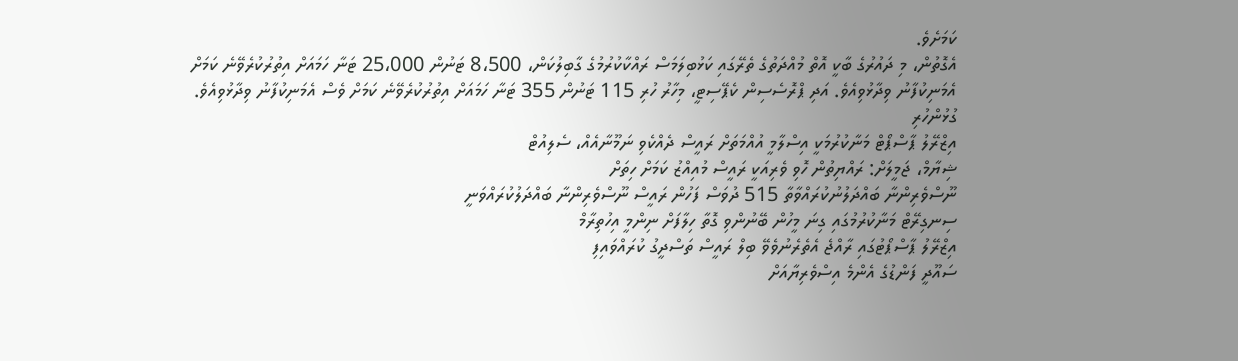ކަމަށެވެ.
އެގޮތުން، މި ދައުރުގެ ބާކީ އޮތް މުއްދަތުގެ ތެރޭގައި ކަޅުބިލަމަސް ރައްކާކުރުމުގެ ގާބިލުކަން، 8،500 ޓަނުން 25،000 ޓަނާ ހަމައަށް އިތުރުކުރެވޭނެ ކަމަށް އެމަނިކުފާނު ވިދާޅުވިއެވެ. އަދި ޕްރޮސެސިން ކެޕޭސިޓީ، މިހާރު ހުރި 115 ޓަނުން 355 ޓަނާ ހަމައަށް އިތުރުކުރެވޭނެ ކަމަށް ވެސް އެމަނިކުފާނު ވިދާޅުވިއެވެ.
ގުޅުންހުރި
އިޒްރޭލު ޕާސްޕޯޓް މަނާކުރުމަކީ އިސްލާމީ އުއްމަތަށް ރައީސް ދެއްކެވި ނަމޫނާއެއް، ސެލިއުޓް
ޝިޔާމް، ޖަމީލަށް: ރައްޔިތުން ހޮވި ވެރިއަކީ ރައީސް މުއިއްޒު ކަމަށް ހިތަށް
ނޫސްވެރިންނާ ބައްދަލުނުކުރައްވާތާ 515 ދުވަސް ފަހުން ރައީސް ނޫސްވެރިންނާ ބައްދަލުކުރައްވަނީ
ސިނގިރޭޓް މަނާކުރުމުގައި ގިނަ މީހުން ބޭނުންވި ގޮތާ ހިލާފަށް ނިންމީ އިހުތިރާމް
އިޒްރޭލު ޕާސްޕޯޓުގައި ރާއްޖެ އެތެރެނުވެވޭ ބިލް ރައީސް ތަސްދީގު ކުރައްވައިފި
ސައޫދީ ފަންޑުގެ އެންމެ އިސްވެރިޔާއަށް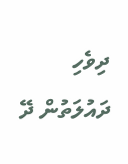ދިވެހި ދައުލަތުން ދޭ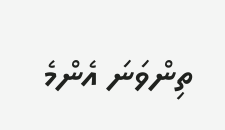ތިންވަނަ އެންމެ